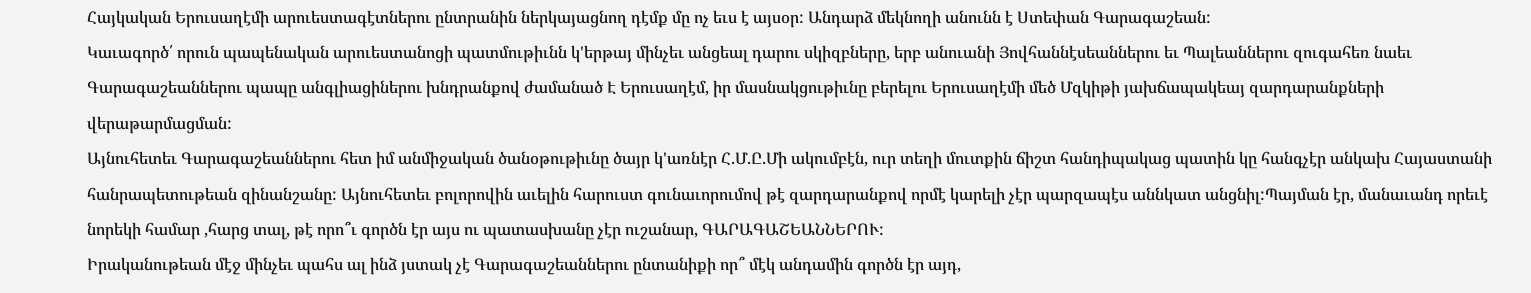Հայկական Երուսաղէմի արուեստագէտներու ընտրանին ներկայացնող դէմք մը ոչ եւս է այսօր: Անդարձ մեկնողի անունն է Ստեփան Գարագաշեան:
Կաւագործ՛ որուն պապենական արուեստանոցի պատմութիւնն կ'երթայ մինչեւ անցեալ դարու սկիզբները, երբ անուանի Յովհաննէսեաններու եւ Պալեաններու զուգահեռ նաեւ Գարագաշեաններու պապը անգլիացիներու խնդրանքով ժամանած Է Երուսաղէմ, իր մասնակցութիւնը բերելու Երուսաղէմի մեծ Մզկիթի յախճապակեայ զարդարանքների վերաթարմացման:
Այնուհետեւ Գարագաշեաններու հետ իմ անմիջական ծանօթութիւնը ծայր կ'առնէր Հ.Մ.Ը.Մի ակումբէն, ուր տեղի մուտքին ճիշտ հանդիպակաց պատին կը հանգչէր անկախ Հայաստանի հանրապետութեան զինանշանը: Այնուհետեւ բոլորովին աւելին հարուստ գունաւորումով թէ զարդարանքով որմէ կարելի չէր պարզապէս աննկատ անցնիլ:Պայման էր, մանաւանդ որեւէ նորեկի համար ,հարց տալ, թէ որո՞ւ գործն էր այս ու պատասխանը չէր ուշանար, ԳԱՐԱԳԱՇԵԱՆՆԵՐՈՒ:
Իրականութեան մէջ մինչեւ պահս ալ ինձ յստակ չէ Գարագաշեաններու ընտանիքի որ՞ մէկ անդամին գործն էր այդ,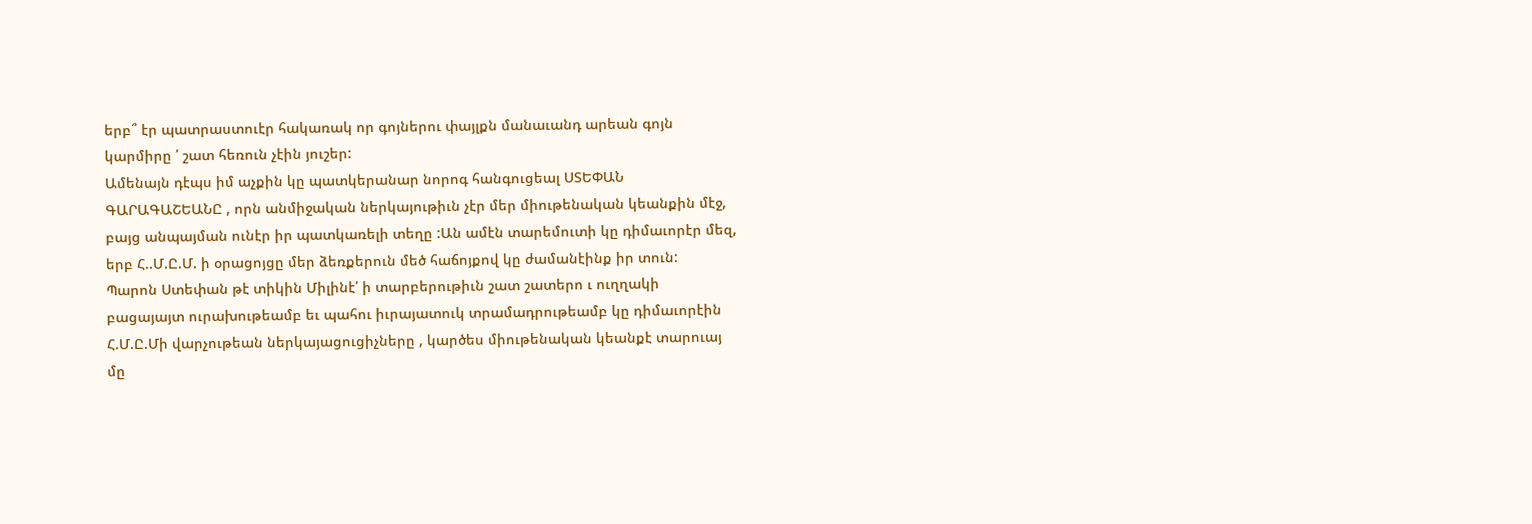երբ՞ էր պատրաստուէր հակառակ որ գոյներու փայլքն մանաւանդ արեան գոյն կարմիրը ՛ շատ հեռուն չէին յուշեր:
Ամենայն դէպս իմ աչքին կը պատկերանար նորոգ հանգուցեալ ՍՏԵՓԱՆ ԳԱՐԱԳԱՇԵԱՆԸ , որն անմիջական ներկայութիւն չէր մեր միութենական կեանքին մէջ, բայց անպայման ունէր իր պատկառելի տեղը :Ան ամէն տարեմուտի կը դիմաւորէր մեզ, երբ Հ..Մ.Ը.Մ. ի օրացոյցը մեր ձեռքերուն մեծ հաճոյքով կը ժամանէինք իր տուն:
Պարոն Ստեփան թէ տիկին Միլինէ՛ ի տարբերութիւն շատ շատերո ւ ուղղակի բացայայտ ուրախութեամբ եւ պահու իւրայատուկ տրամադրութեամբ կը դիմաւորէին Հ.Մ.Ը.Մի վարչութեան ներկայացուցիչները , կարծես միութենական կեանքէ տարուայ մը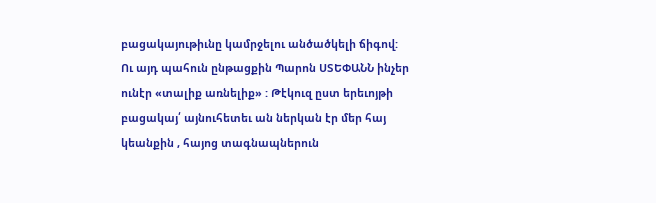բացակայութիւնը կամրջելու անծածկելի ճիգով:
Ու այդ պահուն ընթացքին Պարոն ՍՏԵՓԱՆՆ ինչեր ունէր «տալիք առնելիք» : Թէկուզ ըստ երեւոյթի բացակայ՛ այնուհետեւ ան ներկան էր մեր հայ կեանքին , հայոց տագնապներուն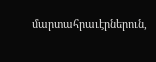մարտահրաւէրներուն,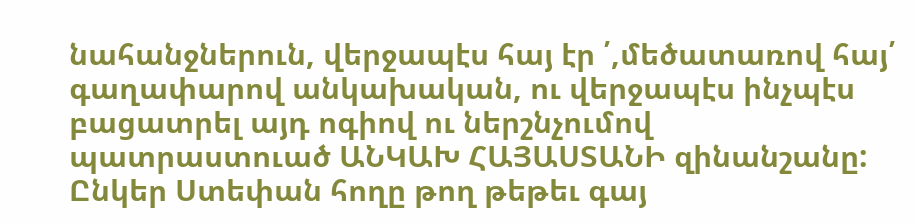նահանջներուն, վերջապէս հայ էր ՛,մեծատառով հայ՛ գաղափարով անկախական, ու վերջապէս ինչպէս բացատրել այդ ոգիով ու ներշնչումով պատրաստուած ԱՆԿԱԽ ՀԱՅԱՍՏԱՆԻ զինանշանը:
Ընկեր Ստեփան հողը թող թեթեւ գայ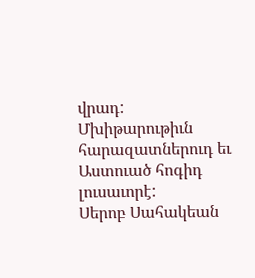վրադ:
Մխիթարութիւն հարազատներուդ եւ Աստուած հոգիդ լուսաւորէ:
Սերոբ Սահակեան